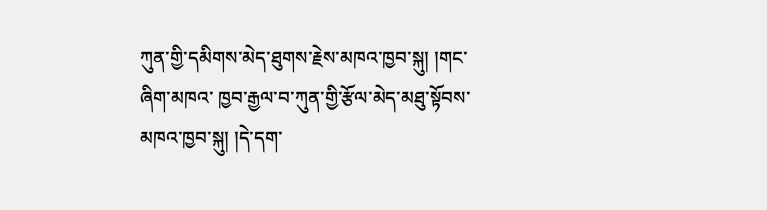ཀུན་གྱི་དམིགས་མེད་ཐུགས་རྗེས་མཁའ་ཁྱབ་སྐུ། །གང་ཞིག་མཁའ་ ཁྱབ་རྒྱལ་བ་ཀུན་གྱི་རྩོལ་མེད་མཐུ་སྟོབས་མཁའ་ཁྱབ་སྐུ། །དེ་དག་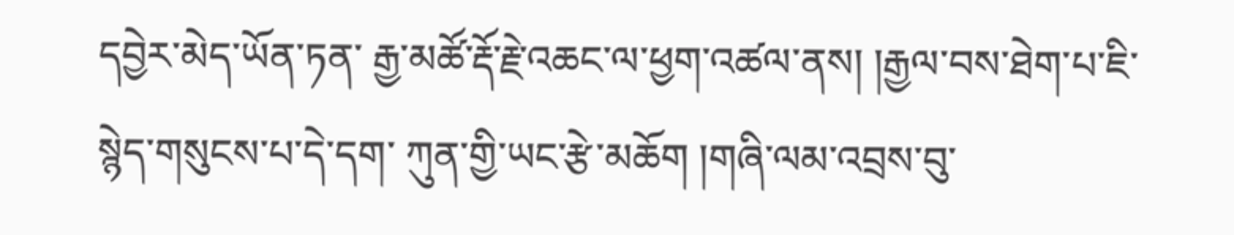དབྱེར་མེད་ཡོན་ཏན་ རྒྱ་མཚོ་རྡོ་རྗེ་འཆང་ལ་ཕྱག་འཚལ་ནས། །རྒྱལ་བས་ཐེག་པ་ཇི་སྙེད་གསུངས་པ་དེ་དག་ ཀུན་གྱི་ཡང་རྩེ་མཆོག །གཞི་ལམ་འབྲས་བུ་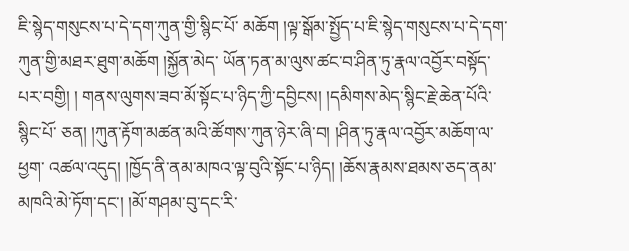ཇི་སྙེད་གསུངས་པ་དེ་དག་ཀུན་གྱི་སྙིང་པོ་ མཆོག །ལྟ་སྒོམ་སྤྱོད་པ་ཇི་སྙེད་གསུངས་པ་དེ་དག་ཀུན་གྱི་མཐར་ཐུག་མཆོག །སྐྱོན་མེད་ ཡོན་ཏན་མ་ལུས་ཚང་བ་ཤིན་ཏུ་རྣལ་འབྱོར་བསྟོད་པར་བགྱི། ། གནས་ལུགས་ཟབ་མོ་སྟོང་པ་ཉིད་ཀྱི་དབྱིངས། །དམིགས་མེད་སྙིང་རྗེ་ཆེན་པོའི་སྙིང་པོ་ ཅན། །ཀུན་རྟོག་མཚན་མའི་ཚོགས་ཀུན་ཉེར་ཞི་བ། །ཤིན་ཏུ་རྣལ་འབྱོར་མཆོག་ལ་ཕྱག་ འཚལ་འདུད། །ཁྱོད་ནི་ནམ་མཁའ་ལྟ་བུའི་སྟོང་པ་ཉིད། །ཆོས་རྣམས་ཐམས་ཅད་ནམ་ མཁའི་མེ་ཏོག་དང་། །མོ་གཤམ་བུ་དང་རི་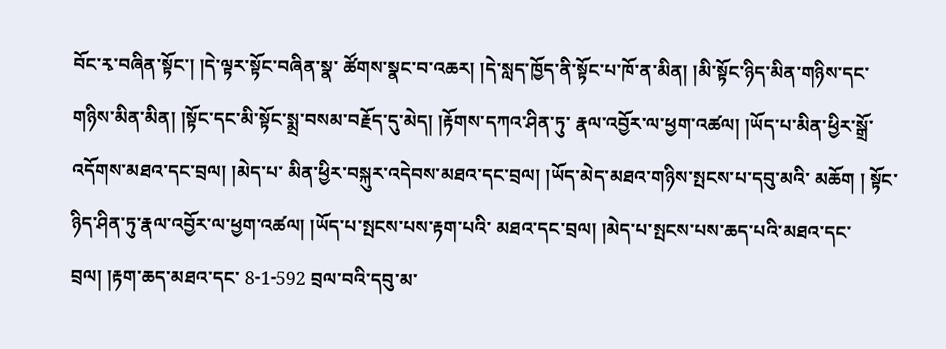བོང་རྭ་བཞིན་སྟོང་། །དེ་ལྟར་སྟོང་བཞིན་སྣ་ ཚོགས་སྣང་བ་འཆར། །དེ་སླད་ཁྱོད་ནི་སྟོང་པ་ཁོ་ན་མིན། །མི་སྟོང་ཉིད་མིན་གཉིས་དང་ གཉིས་མིན་མིན། །སྟོང་དང་མི་སྟོང་སྨྲ་བསམ་བརྗོད་དུ་མེད། །རྟོགས་དཀའ་ཤིན་ཏུ་ རྣལ་འབྱོར་ལ་ཕྱག་འཚལ། །ཡོད་པ་མིན་ཕྱིར་སྒྲོ་འདོགས་མཐའ་དང་བྲལ། །མེད་པ་ མིན་ཕྱིར་བསྐུར་འདེབས་མཐའ་དང་བྲལ། །ཡོད་མེད་མཐའ་གཉིས་སྤངས་པ་དབུ་མའི་ མཆོག ། སྟོང་ཉིད་ཤིན་ཏུ་རྣལ་འབྱོར་ལ་ཕྱག་འཚལ། །ཡོད་པ་སྤངས་པས་རྟག་པའི་ མཐའ་དང་བྲལ། །མེད་པ་སྤངས་པས་ཆད་པའི་མཐའ་དང་བྲལ། །རྟག་ཆད་མཐའ་དང་ 8-1-592 བྲལ་བའི་དབུ་མ་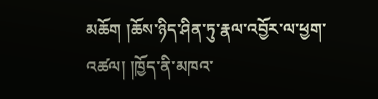མཆོག །ཆོས་ཉིད་ཤིན་ཏུ་རྣལ་འབྱོར་ལ་ཕྱག་འཚལ། །ཁྱོད་ནི་མཁའ་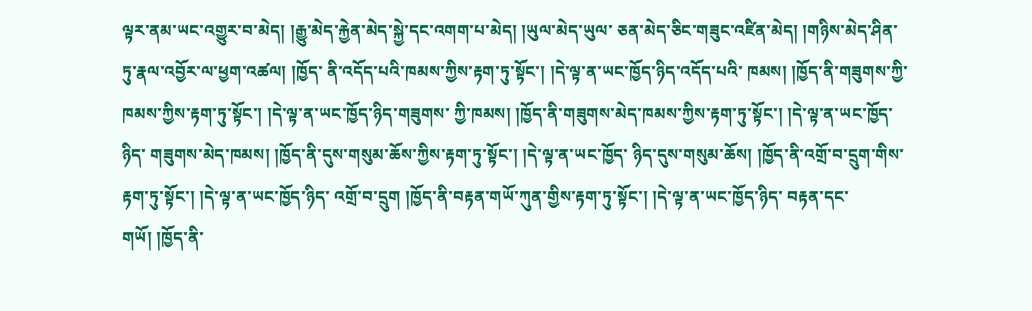ལྟར་ནམ་ཡང་འགྱུར་བ་མེད། །རྒྱུ་མེད་རྐྱེན་མེད་སྐྱེ་དང་འགག་པ་མེད། །ཡུལ་མེད་ཡུལ་ ཅན་མེད་ཅིང་གཟུང་འཛིན་མེད། །གཉིས་མེད་ཤིན་ཏུ་རྣལ་འབྱོར་ལ་ཕྱག་འཚལ། །ཁྱོད་ ནི་འདོད་པའི་ཁམས་ཀྱིས་རྟག་ཏུ་སྟོང་། །དེ་ལྟ་ན་ཡང་ཁྱོད་ཉིད་འདོད་པའི་ ཁམས། །ཁྱོད་ནི་གཟུགས་ཀྱི་ཁམས་ཀྱིས་རྟག་ཏུ་སྟོང་། །དེ་ལྟ་ན་ཡང་ཁྱོད་ཉིད་གཟུགས་ ཀྱི་ཁམས། །ཁྱོད་ནི་གཟུགས་མེད་ཁམས་ཀྱིས་རྟག་ཏུ་སྟོང་། །དེ་ལྟ་ན་ཡང་ཁྱོད་ཉིད་ གཟུགས་མེད་ཁམས། །ཁྱོད་ནི་དུས་གསུམ་ཆོས་ཀྱིས་རྟག་ཏུ་སྟོང་། །དེ་ལྟ་ན་ཡང་ཁྱོད་ ཉིད་དུས་གསུམ་ཆོས། །ཁྱོད་ནི་འགྲོ་བ་དྲུག་གིས་རྟག་ཏུ་སྟོང་། །དེ་ལྟ་ན་ཡང་ཁྱོད་ཉིད་ འགྲོ་བ་དྲུག །ཁྱོད་ནི་བརྟན་གཡོ་ཀུན་གྱིས་རྟག་ཏུ་སྟོང་། །དེ་ལྟ་ན་ཡང་ཁྱོད་ཉིད་ བརྟན་དང་གཡོ། །ཁྱོད་ནི་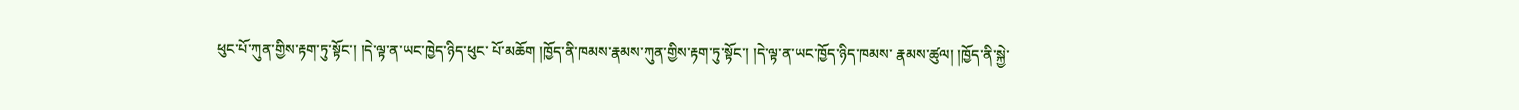ཕུང་པོ་ཀུན་གྱིས་རྟག་ཏུ་སྟོང་། །དེ་ལྟ་ན་ཡང་ཁྱེད་ཉིད་ཕུང་ པོ་མཆོག །ཁྱོད་ནི་ཁམས་རྣམས་ཀུན་གྱིས་རྟག་ཏུ་སྟོང་། །དེ་ལྟ་ན་ཡང་ཁྱོད་ཉིད་ཁམས་ རྣམས་ཚུལ། །ཁྱོད་ནི་སྐྱེ་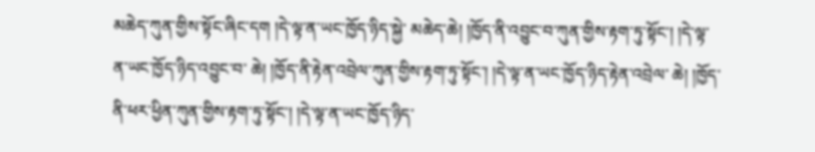མཆེད་ཀུན་གྱིས་སྟོང་ཞིང་དག །དེ་ལྟ་ན་ཡང་ཁྱོད་ཉིད་སྐྱེ་ མཆེད་ཆེ། །ཁྱོད་ནི་འབྱུང་བ་ཀུན་གྱིས་རྟག་ཏུ་སྟོང་། །དེ་ལྟ་ན་ཡང་ཁྱོད་ཉིད་འབྱུང་བ་ ཆེ། །ཁྱོད་ནི་རྟེན་འབྲེལ་ཀུན་གྱིས་རྟག་ཏུ་སྟོང་། །དེ་ལྟ་ན་ཡང་ཁྱོད་ཉིད་རྟེན་འབྲེལ་ ཆེ། །ཁྱོད་ནི་ཕར་ཕྱིན་ཀུན་གྱིས་རྟག་ཏུ་སྟོང་། །དེ་ལྟ་ན་ཡང་ཁྱོད་ཉིད་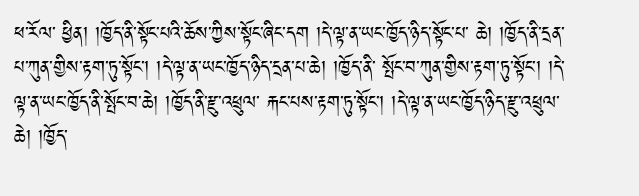ཕ་རོལ་ ཕྱིན། །ཁྱོད་ནི་སྟོང་པའི་ཆོས་ཀྱིས་སྟོང་ཞིང་དག །དེ་ལྟ་ན་ཡང་ཁྱོད་ཉིད་སྟོང་པ་ ཆེ། །ཁྱོད་ནི་དྲན་པ་ཀུན་གྱིས་རྟག་ཏུ་སྟོང་། །དེ་ལྟ་ན་ཡང་ཁྱོད་ཉིད་དྲན་པ་ཆེ། །ཁྱོད་ནི་ སྤོང་བ་ཀུན་གྱིས་རྟག་ཏུ་སྟོང་། །དེ་ལྟ་ན་ཡང་ཁྱོད་ནི་སྤོང་བ་ཆེ། །ཁྱོད་ནི་རྫུ་འཕྲུལ་ རྐང་པས་རྟག་ཏུ་སྟོང་། །དེ་ལྟ་ན་ཡང་ཁྱོད་ཉིད་རྫུ་འཕྲུལ་ཆེ། །ཁྱོད་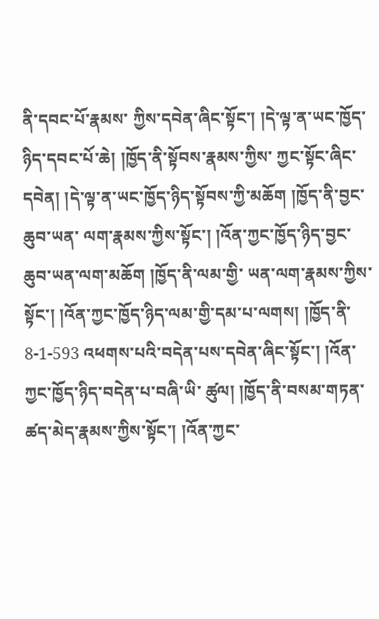ནི་དབང་པོ་རྣམས་ ཀྱིས་དབེན་ཞིང་སྟོང་། །དེ་ལྟ་ན་ཡང་ཁྱོད་ཉིད་དབང་པོ་ཆེ། །ཁྱོད་ནི་སྟོབས་རྣམས་ཀྱིས་ ཀྱང་སྟོང་ཞིང་དབེན། །དེ་ལྟ་ན་ཡང་ཁྱོད་ཉིད་སྟོབས་ཀྱི་མཆོག །ཁྱོད་ནི་བྱང་ཆུབ་ཡན་ ལག་རྣམས་ཀྱིས་སྟོང་། །འོན་ཀྱང་ཁྱོད་ཉིད་བྱང་ཆུབ་ཡན་ལག་མཆོག །ཁྱོད་ནི་ལམ་གྱི་ ཡན་ལག་རྣམས་ཀྱིས་སྟོང་། །འོན་ཀྱང་ཁྱོད་ཉིད་ལམ་གྱི་དམ་པ་ལགས། །ཁྱོད་ནི་ 8-1-593 འཕགས་པའི་བདེན་པས་དབེན་ཞིང་སྟོང་། །འོན་ཀྱང་ཁྱོད་ཉིད་བདེན་པ་བཞི་ཡི་ ཚུལ། །ཁྱོད་ནི་བསམ་གཏན་ཚད་མེད་རྣམས་ཀྱིས་སྟོང་། །འོན་ཀྱང་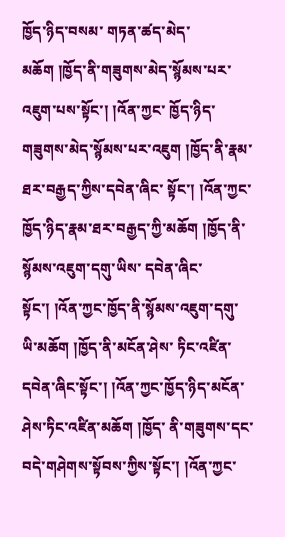ཁྱོད་ཉིད་བསམ་ གཏན་ཚད་མེད་མཆོག །ཁྱོད་ནི་གཟུགས་མེད་སྙོམས་པར་འཇུག་པས་སྟོང་། །འོན་ཀྱང་ ཁྱོད་ཉིད་གཟུགས་མེད་སྙོམས་པར་འཇུག །ཁྱོད་ནི་རྣམ་ཐར་བརྒྱད་ཀྱིས་དབེན་ཞིང་ སྟོང་། །འོན་ཀྱང་ཁྱོད་ཉིད་རྣམ་ཐར་བརྒྱད་ཀྱི་མཆོག །ཁྱོད་ནི་སྙོམས་འཇུག་དགུ་ཡིས་ དབེན་ཞིང་སྟོང་། །འོན་ཀྱང་ཁྱོད་ནི་སྙོམས་འཇུག་དགུ་ཡི་མཆོག །ཁྱོད་ནི་མངོན་ཤེས་ ཏིང་འཛིན་དབེན་ཞིང་སྟོང་། །འོན་ཀྱང་ཁྱོད་ཉིད་མངོན་ཤེས་ཏིང་འཛིན་མཆོག །ཁྱོད་ ནི་གཟུགས་དང་བདེ་གཤེགས་སྟོབས་ཀྱིས་སྟོང་། །འོན་ཀྱང་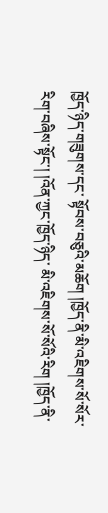ཁྱོད་ཉིད་གཟུགས་དང་ སྟོབས་བཅུའི་མཆོག །ཁྱོད་ནི་མི་འཇིགས་སོ་སོར་རིག་བཞིས་སྟོང་། །འོན་ཀྱང་ཁྱོད་ཉིད་ མི་འཇིགས་སོ་སོའི་རིག །ཁྱོད་ནི་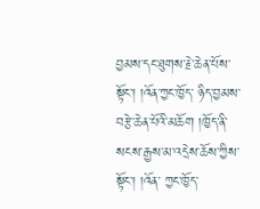བྱམས་དང་ཐུགས་རྗེ་ཆེན་པོས་སྟོང་། །འོན་ཀྱང་ཁྱོད་ ཉིད་བྱམས་བརྩེ་ཆེན་པོའི་མཆོག །ཁྱོད་ནི་སངས་རྒྱས་མ་འདྲེས་ཆོས་ཀྱིས་སྟོང་། །འོན་ ཀྱང་ཁྱོད་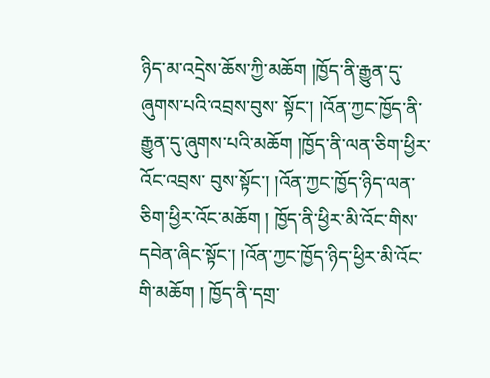ཉིད་མ་འདྲེས་ཆོས་ཀྱི་མཆོག །ཁྱོད་ནི་རྒྱུན་དུ་ཞུགས་པའི་འབྲས་བུས་ སྟོང་། །འོན་ཀྱང་ཁྱོད་ནི་རྒྱུན་དུ་ཞུགས་པའི་མཆོག །ཁྱོད་ནི་ལན་ཅིག་ཕྱིར་འོང་འབྲས་ བུས་སྟོང་། །འོན་ཀྱང་ཁྱོད་ཉིད་ལན་ཅིག་ཕྱིར་འོང་མཆོག ། ཁྱོད་ནི་ཕྱིར་མི་འོང་གིས་ དབེན་ཞིང་སྟོང་། །འོན་ཀྱང་ཁྱོད་ཉིད་ཕྱིར་མི་འོང་གི་མཆོག ། ཁྱོད་ནི་དགྲ་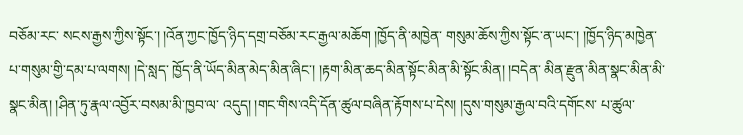བཅོམ་རང་ སངས་རྒྱས་ཀྱིས་སྟོང་། །འོན་ཀྱང་ཁྱོད་ཉིད་དགྲ་བཅོམ་རང་རྒྱལ་མཆོག །ཁྱོད་ནི་མཁྱེན་ གསུམ་ཆོས་ཀྱིས་སྟོང་ན་ཡང་། །ཁྱོད་ཉིད་མཁྱེན་པ་གསུམ་གྱི་དམ་པ་ལགས། །དེ་སླད་ ཁྱོད་ནི་ཡོད་མིན་མེད་མིན་ཞིང་། །རྟག་མིན་ཆད་མིན་སྟོང་མིན་མི་སྟོང་མིན། །བདེན་ མིན་རྫུན་མིན་སྣང་མིན་མི་སྣང་མིན། །ཤིན་ཏུ་རྣལ་འབྱོར་བསམ་མི་ཁྱབ་ལ་ འདུད། །གང་གིས་འདི་དོན་ཚུལ་བཞིན་རྟོགས་པ་དེས། །དུས་གསུམ་རྒྱལ་བའི་དགོངས་ པ་ཚུལ་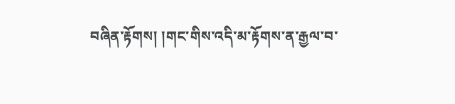བཞིན་རྟོགས། །གང་གིས་འདི་མ་རྟོགས་ན་རྒྱལ་བ་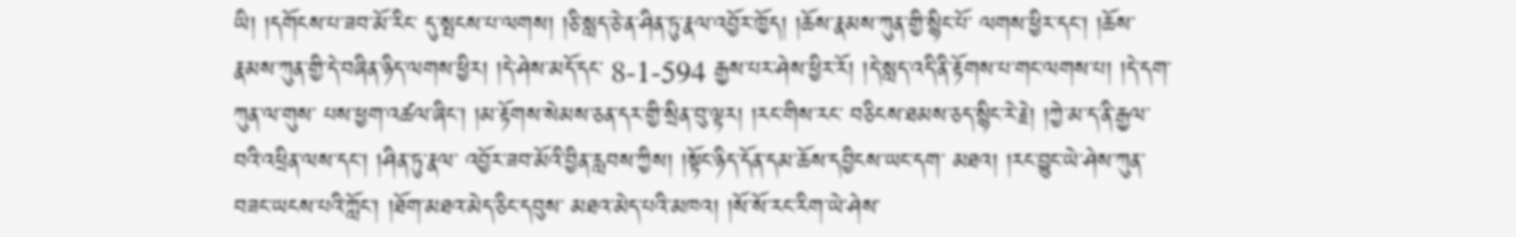ཡི། །དགོངས་པ་ཟབ་མོ་རིང་ དུ་སྤངས་པ་ལགས། །ཅི་སླད་ཅེ་ན་ཤིན་ཏུ་རྣལ་འབྱོར་ཁྱོད། །ཆོས་རྣམས་ཀུན་གྱི་སྙིང་པོ་ ལགས་ཕྱིར་དང་། །ཆོས་རྣམས་ཀུན་གྱི་དེ་བཞིན་ཉིད་ལགས་ཕྱིར། །དེ་ཤེས་མདོ་དང་ 8-1-594 རྒྱས་པར་ཤེས་ཕྱིར་རོ། །དེ་སླད་འདི་ནི་རྟོགས་པ་གང་ལགས་པ། །དེ་དག་ཀུན་ལ་གུས་ པས་ཕྱག་འཚལ་ཞིང་། །མ་རྟོགས་སེམས་ཅན་དར་གྱི་སྲིན་བུ་ལྟར། །རང་གིས་རང་ བཅིངས་ཐམས་ཅད་སྙིང་རེ་རྗེ། །ཀྱེ་མ་ད་ནི་རྒྱལ་བའི་འཕྲིན་ལས་དང་། །ཤིན་ཏུ་རྣལ་ འབྱོར་ཟབ་མོའི་བྱིན་རླབས་ཀྱིས། །སྟོང་ཉིད་དོན་དམ་ཆོས་དབྱིངས་ཡང་དག་ མཐའ། །རང་བྱུང་ཡེ་ཤེས་ཀུན་བཟང་ཡངས་པའི་ཀློང་། །ཐོག་མཐའ་མེད་ཅིང་དབུས་ མཐའ་མེད་པའི་མཁའ། །སོ་སོ་རང་རིག་ཡེ་ཤེས་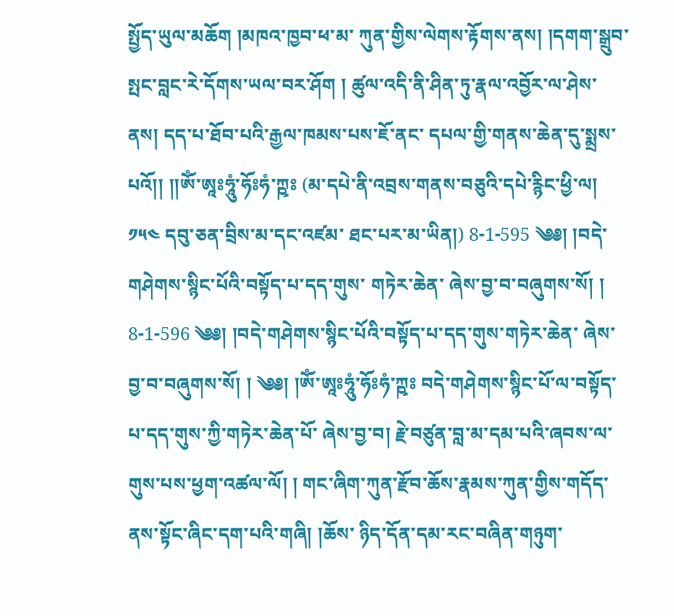སྤྱོད་ཡུལ་མཆོག །མཁའ་ཁྱབ་ཕ་མ་ ཀུན་གྱིས་ལེགས་རྟོགས་ནས། །དགག་སྒྲུབ་སྤང་བླང་རེ་དོགས་ཡལ་བར་ཤོག ། ཚུལ་འདི་ནི་ཤིན་ཏུ་རྣལ་འབྱོར་ལ་ཤེས་ནས། དད་པ་ཐོབ་པའི་རྒྱལ་ཁམས་པས་ཇོ་ནང་ དཔལ་གྱི་གནས་ཆེན་དུ་སྨྲས་པའོ།། །།ཨོཾ་ཨཱཿཧཱུཾ་ཧོཿཧཾ་ཀྵཿ (མ་དཔེ་ནི་འབྲས་གནས་བཅུའི་དཔེ་རྙིང་ཕྱི་ལ། ༡༥༤ དབུ་ཅན་བྲིས་མ་དང་འཛམ་ ཐང་པར་མ་ཡིན།) 8-1-595 ༄༅། །བདེ་གཤེགས་སྙིང་པོའི་བསྟོད་པ་དད་གུས་ གཏེར་ཆེན་ ཞེས་བྱ་བ་བཞུགས་སོ། ། 8-1-596 ༄༅། །བདེ་གཤེགས་སྙིང་པོའི་བསྟོད་པ་དད་གུས་གཏེར་ཆེན་ ཞེས་བྱ་བ་བཞུགས་སོ། ། ༄༅། །ཨོཾ་ཨཱཿཧཱུཾ་ཧོཿཧཾ་ཀྵཿ བདེ་གཤེགས་སྙིང་པོ་ལ་བསྟོད་པ་དད་གུས་ཀྱི་གཏེར་ཆེན་པོ་ ཞེས་བྱ་བ། རྗེ་བཙུན་བླ་མ་དམ་པའི་ཞབས་ལ་གུས་པས་ཕྱག་འཚལ་ལོ། ། གང་ཞིག་ཀུན་རྫོབ་ཆོས་རྣམས་ཀུན་གྱིས་གདོད་ནས་སྟོང་ཞིང་དག་པའི་གཞི། །ཆོས་ ཉིད་དོན་དམ་རང་བཞིན་གཉུག་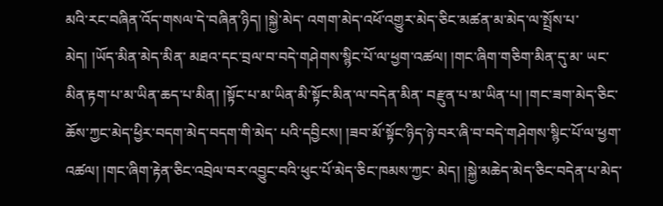མའི་རང་བཞིན་འོད་གསལ་དེ་བཞིན་ཉིད། །སྐྱེ་མེད་ འགག་མེད་འཕོ་འགྱུར་མེད་ཅིང་མཚན་མ་མེད་ལ་སྤྲོས་པ་མེད། །ཡོད་མིན་མེད་མིན་ མཐའ་དང་བྲལ་བ་བདེ་གཤེགས་སྙིང་པོ་ལ་ཕྱག་འཚལ། །གང་ཞིག་གཅིག་མིན་དུ་མ་ ཡང་མིན་རྟག་པ་མ་ཡིན་ཆད་པ་མིན། །སྟོང་པ་མ་ཡིན་མི་སྟོང་མིན་ལ་བདེན་མིན་ བརྫུན་པ་མ་ཡིན་པ། །གང་ཟག་མེད་ཅིང་ཆོས་ཀྱང་མེད་ཕྱིར་བདག་མེད་བདག་གི་མེད་ པའི་དབྱིངས། །ཟབ་མོ་སྟོང་ཉིད་ཉེ་བར་ཞི་བ་བདེ་གཤེགས་སྙིང་པོ་ལ་ཕྱག་ འཚལ། །གང་ཞིག་རྟེན་ཅིང་འབྲེལ་བར་འབྱུང་བའི་ཕུང་པོ་མེད་ཅིང་ཁམས་ཀྱང་ མེད། །སྐྱེ་མཆེད་མེད་ཅིང་བདེན་པ་མེད་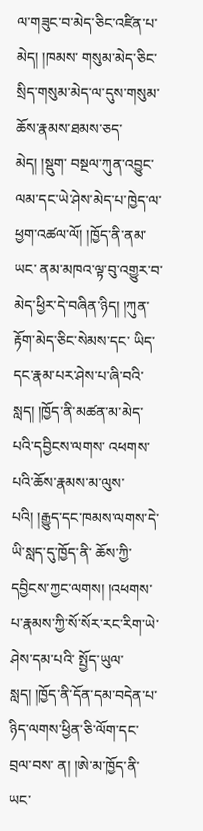ལ་གཟུང་བ་མེད་ཅིང་འཛིན་པ་མེད། །ཁམས་ གསུམ་མེད་ཅིང་སྲིད་གསུམ་མེད་ལ་དུས་གསུམ་ཆོས་རྣམས་ཐམས་ཅད་མེད། །སྡུག་ བསྔལ་ཀུན་འབྱུང་ལམ་དང་ཡེ་ཤེས་མེད་པ་ཁྱེད་ལ་ཕྱག་འཚལ་ལོ། །ཁྱོད་ནི་ནམ་ཡང་ ནམ་མཁའ་ལྟ་བུ་འགྱུར་བ་མེད་ཕྱིར་དེ་བཞིན་ཉིད། །ཀུན་རྟོག་མེད་ཅིང་སེམས་དང་ ཡིད་དང་རྣམ་པར་ཤེས་པ་ཞི་བའི་སླད། །ཁྱོད་ནི་མཚན་མ་མེད་པའི་དབྱིངས་ལགས་ འཕགས་པའི་ཆོས་རྣམས་མ་ལུས་པའི། །རྒྱུད་དང་ཁམས་ལགས་དེ་ཡི་སླད་དུ་ཁྱོད་ནི་ ཆོས་ཀྱི་དབྱིངས་ཀྱང་ལགས། །འཕགས་པ་རྣམས་ཀྱི་སོ་སོར་རང་རིག་ཡེ་ཤེས་དམ་པའི་ སྤྱོད་ཡུལ་སླད། །ཁྱོད་ནི་དོན་དམ་བདེན་པ་ཉིད་ལགས་ཕྱིན་ཅི་ལོག་དང་བྲལ་བས་ ན། །ཨེ་མ་ཁྱོད་ནི་ཡང་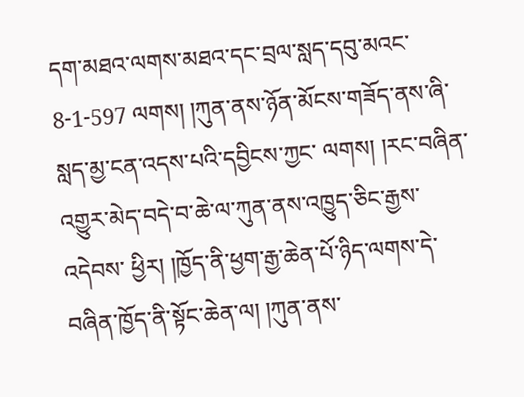དག་མཐའ་ལགས་མཐའ་དང་བྲལ་སླད་དབུ་མའང་ 8-1-597 ལགས། །ཀུན་ནས་ཉོན་མོངས་གཟོད་ནས་ཞི་སླད་མྱ་ངན་འདས་པའི་དབྱིངས་ཀྱང་ ལགས། །རང་བཞིན་འགྱུར་མེད་བདེ་བ་ཆེ་ལ་ཀུན་ནས་འཁྱུད་ཅིང་རྒྱས་འདེབས་ ཕྱིར། །ཁྱོད་ནི་ཕྱག་རྒྱ་ཆེན་པོ་ཉིད་ལགས་དེ་བཞིན་ཁྱོད་ནི་སྟོང་ཆེན་ལ། །ཀུན་ནས་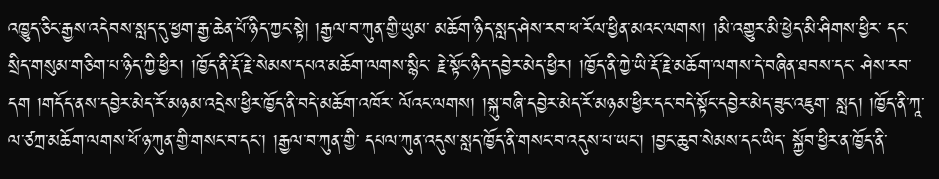འཁྱུད་ཅིང་རྒྱས་འདེབས་སླད་དུ་ཕྱག་རྒྱ་ཆེན་པོ་ཉིད་ཀྱང་སྟེ། །རྒྱལ་བ་ཀུན་གྱི་ཡུམ་ མཆོག་ཉིད་སླད་ཤེས་རབ་ཕ་རོལ་ཕྱིན་མའང་ལགས། །མི་འགྱུར་མི་ཕྱེད་མི་ཤིགས་ཕྱིར་ དང་སྲིད་གསུམ་གཅིག་པ་ཉིད་ཀྱི་ཕྱིར། །ཁྱོད་ནི་རྡོ་རྗེ་སེམས་དཔའ་མཆོག་ལགས་སྙིང་ རྗེ་སྟོང་ཉིད་དབྱེར་མེད་ཕྱིར། །ཁྱོད་ནི་ཀྱེ་ཡི་རྡོ་རྗེ་མཆོག་ལགས་དེ་བཞིན་ཐབས་དང་ ཤེས་རབ་དག །གདོད་ནས་དབྱེར་མེད་རོ་མཉམ་འདྲེས་ཕྱིར་ཁྱོད་ནི་བདེ་མཆོག་འཁོར་ ལོའང་ལགས། །སྐུ་བཞི་དབྱེར་མེད་རོ་མཉམ་ཕྱིར་དང་བདེ་སྟོང་དབྱེར་མེད་ཟུང་འཇུག་ སླད། །ཁྱོད་ནི་ཀཱ་ལ་ཙཀྲ་མཆོག་ལགས་ཕོ་ཉ་ཀུན་གྱི་གསང་བ་དང་། །རྒྱལ་བ་ཀུན་གྱི་ དཔལ་ཀུན་འདུས་སླད་ཁྱོད་ནི་གསང་བ་འདུས་པ་ཡང་། །བྱང་ཆུབ་སེམས་དང་ཡིད་ སྐྱོབ་ཕྱིར་ན་ཁྱོད་ནི་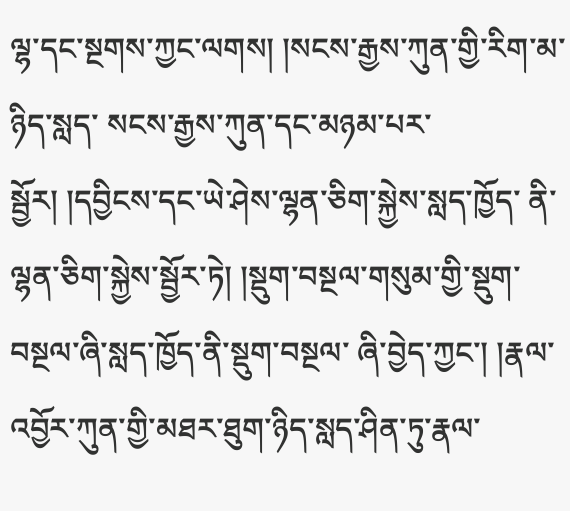ལྷ་དང་སྔགས་ཀྱང་ལགས། །སངས་རྒྱས་ཀུན་གྱི་རིག་མ་ཉིད་སླད་ སངས་རྒྱས་ཀུན་དང་མཉམ་པར་སྦྱོར། །དབྱིངས་དང་ཡེ་ཤེས་ལྷན་ཅིག་སྐྱེས་སླད་ཁྱོད་ ནི་ལྷན་ཅིག་སྐྱེས་སྦྱོར་ཏེ། །སྡུག་བསྔལ་གསུམ་གྱི་སྡུག་བསྔལ་ཞི་སླད་ཁྱོད་ནི་སྡུག་བསྔལ་ ཞི་བྱེད་ཀྱང་། །རྣལ་འབྱོར་ཀུན་གྱི་མཐར་ཐུག་ཉིད་སླད་ཤིན་ཏུ་རྣལ་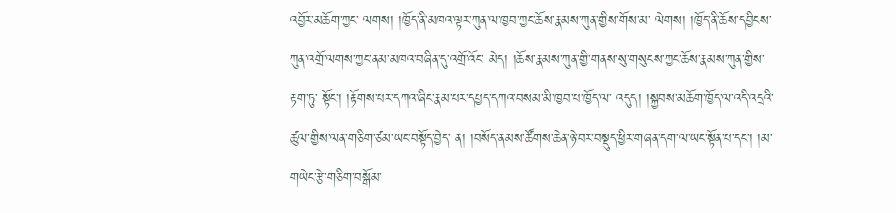འབྱོར་མཆོག་ཀྱང་ ལགས། །ཁྱོད་ནི་མཁའ་ལྟར་ཀུན་ལ་ཁྱབ་ཀྱང་ཆོས་རྣམས་ཀུན་གྱིས་གོས་མ་ ལེགས། །ཁྱོད་ནི་ཆོས་དབྱིངས་ཀུན་འགྲོ་ལགས་ཀྱང་ནམ་མཁའ་བཞིན་དུ་འགྲོ་འོང་ མེད། །ཆོས་རྣམས་ཀུན་གྱི་གནས་སུ་གསུངས་ཀྱང་ཆོས་རྣམས་ཀུན་གྱིས་རྟག་ཏུ་ སྟོང་། །རྟོགས་པར་དཀའ་ཞིང་རྣམ་པར་དཔྱད་དཀའ་བསམ་མི་ཁྱབ་པ་ཁྱོད་ལ་ འདུད། །སྐྱབས་མཆོག་ཁྱོད་ལ་འདི་འདྲའི་ཚུལ་གྱིས་ལན་གཅིག་ཙམ་ཡང་བསྟོད་བྱེད་ ན། །བསོད་ནམས་ཚོགས་ཆེན་ཉེ་བར་བསྡུད་ཕྱིར་གཞན་དག་ལ་ཡང་སྟོན་པ་དང་། །མ་ གཡེང་རྩེ་གཅིག་བསྒོམ་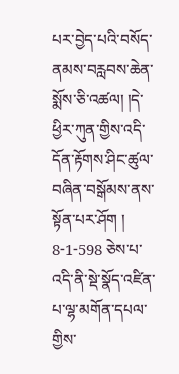པར་བྱེད་པའི་བསོད་ནམས་བརླབས་ཆེན་སྨོས་ཅི་འཚལ། །དེ་ ཕྱིར་ཀུན་གྱིས་འདི་དོན་རྟོགས་ཤིང་ཚུལ་བཞིན་བསྒོམས་ནས་སྟོན་པར་ཤོག ། 8-1-598 ཅེས་པ་འདི་ནི་སྡེ་སྣོད་འཛིན་པ་ལྷ་མགོན་དཔལ་གྱིས་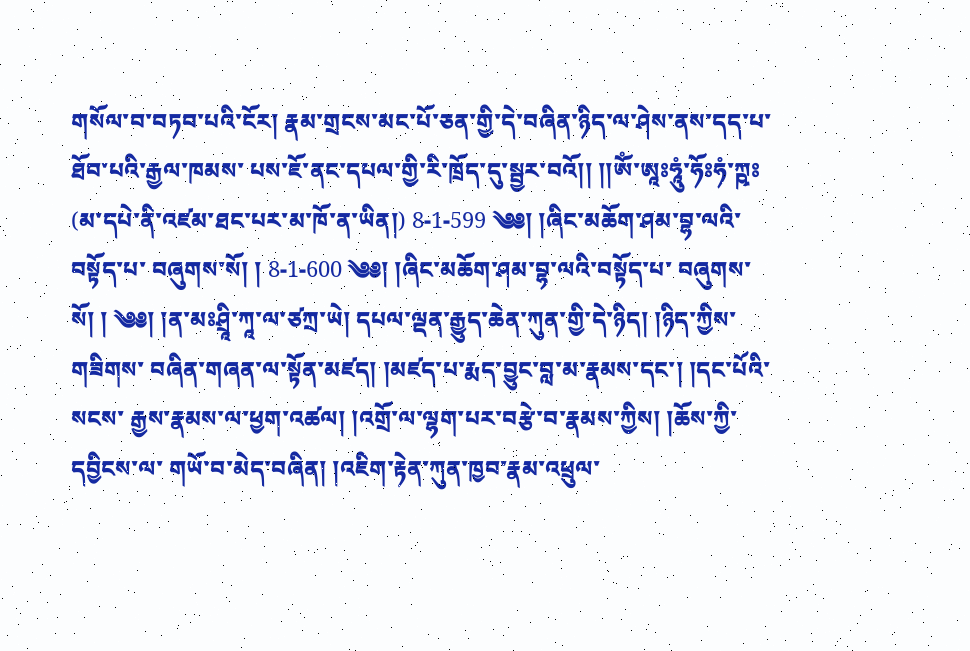གསོལ་བ་བཏབ་པའི་ངོར། རྣམ་གྲངས་མང་པོ་ཅན་གྱི་དེ་བཞིན་ཉིད་ལ་ཤེས་ནས་དད་པ་ཐོབ་པའི་རྒྱལ་ཁམས་ པས་ཇོ་ནང་དཔལ་གྱི་རི་ཁྲོད་དུ་སྦྱར་བའོ།། །།ཨོཾ་ཨཱཿཧཱུཾ་ཧོཿཧཾ་ཀྵཿ (མ་དཔེ་ནི་འཛམ་ཐང་པར་མ་ཁོ་ན་ཡིན།) 8-1-599 ༄༅། །ཞིང་མཆོག་ཤམ་བྷ་ལའི་བསྟོད་པ་ བཞུགས་སོ། ། 8-1-600 ༄༅། །ཞིང་མཆོག་ཤམ་བྷ་ལའི་བསྟོད་པ་ བཞུགས་སོ། ། ༄༅། །ན་མཿཤྲཱི་ཀཱ་ལ་ཙཀྲ་ཡེ། དཔལ་ལྡན་རྒྱུད་ཆེན་ཀུན་གྱི་དེ་ཉིད། །ཉིད་ཀྱིས་གཟིགས་ བཞིན་གཞན་ལ་སྟོན་མཛད། །མཛད་པ་རྨད་བྱུང་བླ་མ་རྣམས་དང་། །དང་པོའི་སངས་ རྒྱས་རྣམས་ལ་ཕྱག་འཚལ། །འགྲོ་ལ་ལྷག་པར་བརྩེ་བ་རྣམས་ཀྱིས། །ཆོས་ཀྱི་དབྱིངས་ལ་ གཡོ་བ་མེད་བཞིན། །འཇིག་རྟེན་ཀུན་ཁྱབ་རྣམ་འཕྲུལ་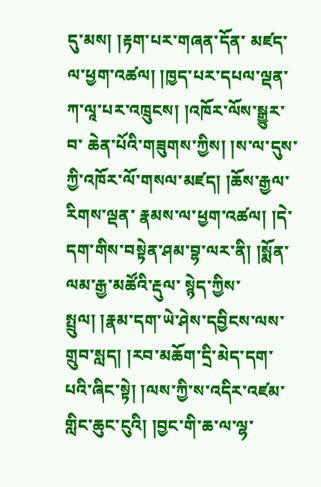དུ་མས། །རྟག་པར་གཞན་དོན་ མཛད་ལ་ཕྱག་འཚལ། །ཁྱད་པར་དཔལ་ལྡན་ཀ་ལཱ་པར་འཁྲུངས། །འཁོར་ལོས་སྒྱུར་བ་ ཆེན་པོའི་གཟུགས་ཀྱིས། །ས་ལ་དུས་ཀྱི་འཁོར་ལོ་གསལ་མཛད། །ཆོས་རྒྱལ་རིགས་ལྡན་ རྣམས་ལ་ཕྱག་འཚལ། །དེ་དག་གིས་བསྟེན་ཤམ་བྷ་ལར་ནི། །སྨོན་ལམ་རྒྱ་མཚོའི་རྡུལ་ སྙེད་ཀྱིས་སྤྲུལ། །རྣམ་དག་ཡེ་ཤེས་དབྱིངས་ལས་གྲུབ་སླད། །རབ་མཆོག་དྲི་མེད་དག་ པའི་ཞིང་སྟེ། །ལས་ཀྱི་ས་འདིར་འཛམ་གླིང་ཆུང་ངུའི། །བྱང་གི་ཆ་ལ་ལྷ་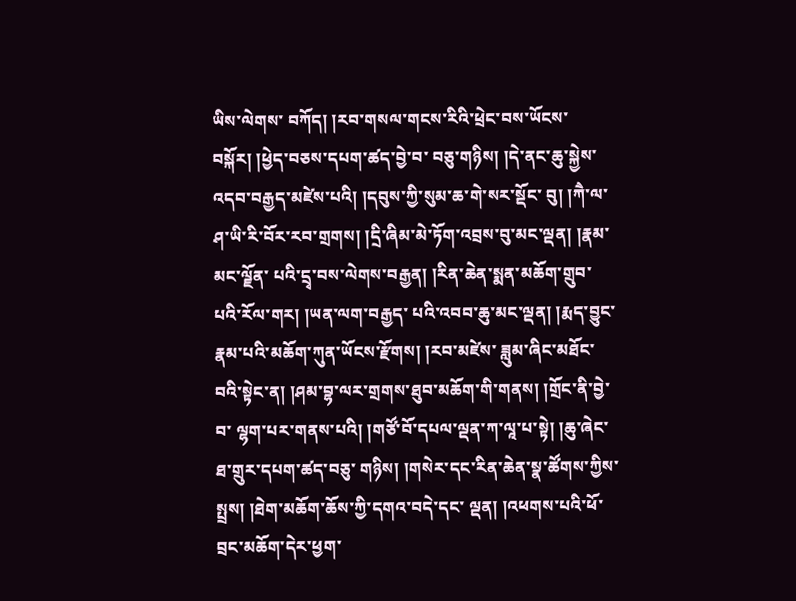ཡིས་ལེགས་ བཀོད། །རབ་གསལ་གངས་རིའི་ཕྲེང་བས་ཡོངས་བསྐོར། །ཕྱེད་བཅས་དཔག་ཚད་བྱེ་བ་ བཅུ་གཉིས། །དེ་ནང་ཆུ་སྐྱེས་འདབ་བརྒྱད་མཛེས་པའི། །དབུས་ཀྱི་སུམ་ཆ་གེ་སར་སྡོང་ བུ། །ཀཻ་ལ་ཤ་ཡི་རི་བོར་རབ་གྲགས། །དྲི་ཞིམ་མེ་ཏོག་འབྲས་བུ་མང་ལྡན། །རྣམ་མང་ལྗོན་ པའི་དྲྭ་བས་ལེགས་བརྒྱན། །རིན་ཆེན་སྨན་མཆོག་གྲུབ་པའི་རོལ་གར། །ཡན་ལག་བརྒྱད་ པའི་འབབ་ཆུ་མང་ལྡན། །རྨད་བྱུང་རྣམ་པའི་མཆོག་ཀུན་ཡོངས་རྫོགས། །རབ་མཛེས་ ཟླུམ་ཞིང་མཐོང་བའི་སྟེང་ན། །ཤམ་བྷ་ལར་གྲགས་ཐུབ་མཆོག་གི་གནས། །གྲོང་ནི་བྱེ་བ་ ལྷག་པར་གནས་པའི། །གཙོ་བོ་དཔལ་ལྡན་ཀ་ལཱ་པ་སྟེ། །ཆུ་ཞེང་ཐ་གྲུར་དཔག་ཚད་བཅུ་ གཉིས། །གསེར་དང་རིན་ཆེན་སྣ་ཚོགས་ཀྱིས་སྤྲས། །ཐེག་མཆོག་ཆོས་ཀྱི་དགའ་བདེ་དང་ ལྡན། །འཕགས་པའི་ཕོ་བྲང་མཆོག་དེར་ཕྱག་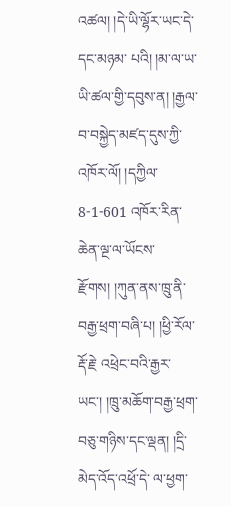འཚལ། །དེ་ཡི་ལྷོར་ཡང་དེ་དང་མཉམ་ པའི། །མ་ལ་ཡ་ཡི་ཚལ་གྱི་དབུས་ན། །རྒྱལ་བ་བསྐྱེད་མཛད་དུས་ཀྱི་འཁོར་ལོ། །དཀྱིལ་ 8-1-601 འཁོར་རིན་ཆེན་ལྔ་ལ་ཡོངས་རྫོགས། །ཀུན་ནས་ཁྲུ་ནི་བརྒྱ་ཕྲག་བཞི་པ། །ཕྱི་རོལ་རྡོ་རྗེ་ འཕྲེང་བའི་རྒྱར་ཡང་། །ཁྲུ་མཆོག་བརྒྱ་ཕྲག་བཅུ་གཉིས་དང་ལྡན། །དྲི་མེད་འོད་འཕྲོ་དེ་ ལ་ཕྱག་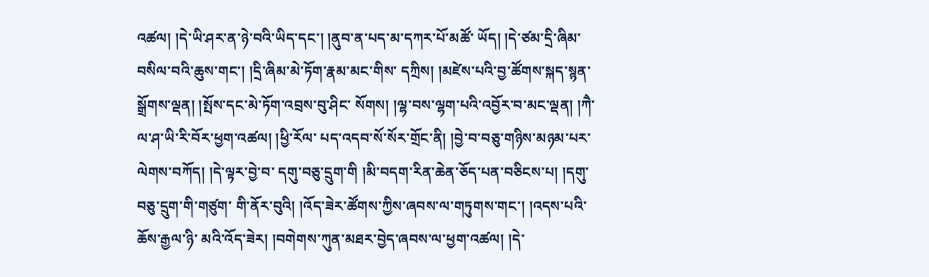འཚལ། །དེ་ཡི་ཤར་ན་ཉེ་བའི་ཡིད་དང་། །ནུབ་ན་པད་མ་དཀར་པོ་མཚོ་ ཡོད། །དེ་ཙམ་དྲི་ཞིམ་བསིལ་བའི་ཆུས་གང་། །དྲི་ཞིམ་མེ་ཏོག་རྣམ་མང་གིས་ དཀྲིས། །མཛེས་པའི་བྱ་ཚོགས་སྐད་སྙན་སྒྲོགས་ལྡན། །སྤོས་དང་མེ་ཏོག་འབྲས་བུ་ཤིང་ སོགས། །ལྷ་བས་ལྷག་པའི་འབྱོར་བ་མང་ལྡན། །ཀཻ་ལ་ཤ་ཡི་རི་བོར་ཕྱག་འཚལ། །ཕྱི་རོལ་ པད་འདབ་སོ་སོར་གྲོང་ནི། །བྱེ་བ་བཅུ་གཉིས་མཉམ་པར་ལེགས་བཀོད། །དེ་ལྟར་བྱེ་བ་ དགུ་བཅུ་དྲུག་གི །མི་བདག་རིན་ཆེན་ཅོད་པན་བཅིངས་པ། །དགུ་བཅུ་དྲུག་གི་གཙུག་ གི་ནོར་བུའི། །འོད་ཟེར་ཚོགས་ཀྱིས་ཞབས་ལ་གཏུགས་གང་། །འདས་པའི་ཆོས་རྒྱལ་ཉི་ མའི་འོད་ཟེར། །བགེགས་ཀུན་མཐར་བྱེད་ཞབས་ལ་ཕྱག་འཚལ། །དེ་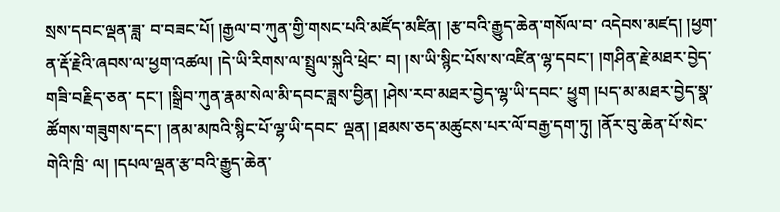སྲས་དབང་ལྡན་ཟླ་ བ་བཟང་པོ། །རྒྱལ་བ་ཀུན་གྱི་གསང་པའི་མཛོད་མཛིན། །རྩ་བའི་རྒྱུད་ཆེན་གསོལ་བ་ འདེབས་མཛད། །ཕྱག་ན་རྡོ་རྗེའི་ཞབས་ལ་ཕྱག་འཚལ། །དེ་ཡི་རིགས་ལ་སྤྲུལ་སྐུའི་ཕྲེང་ བ། །ས་ཡི་སྙིང་པོས་ས་འཛིན་ལྷ་དབང་། །གཤིན་རྗེ་མཐར་བྱེད་གཟི་བརྗིད་ཅན་ དང་། །སྒྲིབ་ཀུན་རྣམ་སེལ་མི་དབང་ཟླས་བྱིན། །ཤེས་རབ་མཐར་བྱེད་ལྷ་ཡི་དབང་ ཕྱུག །པད་མ་མཐར་བྱེད་སྣ་ཚོགས་གཟུགས་དང་། །ནམ་མཁའི་སྙིང་པོ་ལྷ་ཡི་དབང་ ལྡན། །ཐམས་ཅད་མཚུངས་པར་ལོ་བརྒྱ་དག་ཏུ། །ནོར་བུ་ཆེན་པོ་སེང་གེའི་ཁྲི་ ལ། །དཔལ་ལྡན་རྩ་བའི་རྒྱུད་ཆེན་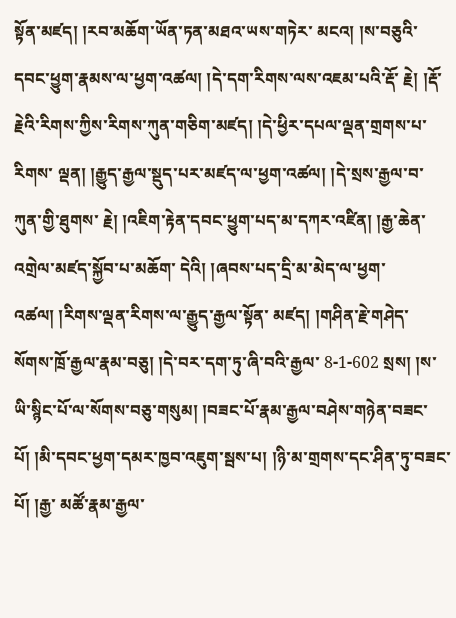སྟོན་མཛད། །རབ་མཆོག་ཡོན་ཏན་མཐའ་ཡས་གཏེར་ མངའ། །ས་བཅུའི་དབང་ཕྱུག་རྣམས་ལ་ཕྱག་འཚལ། །དེ་དག་རིགས་ལས་འཇམ་པའི་རྡོ་ རྗེ། །རྡོ་རྗེའི་རིགས་ཀྱིས་རིགས་ཀུན་གཅིག་མཛད། །དེ་ཕྱིར་དཔལ་ལྡན་གྲགས་པ་རིགས་ ལྡན། །རྒྱུད་རྒྱལ་སྡུད་པར་མཛད་ལ་ཕྱག་འཚལ། །དེ་སྲས་རྒྱལ་བ་ཀུན་གྱི་ཐུགས་ རྗེ། །འཇིག་རྟེན་དབང་ཕྱུག་པད་མ་དཀར་འཛིན། །རྒྱ་ཆེན་འགྲེལ་མཛད་སྐྱོབ་པ་མཆོག་ དེའི། །ཞབས་པད་དྲི་མ་མེད་ལ་ཕྱག་འཚལ། །རིགས་ལྡན་རིགས་ལ་རྒྱུད་རྒྱལ་སྟོན་ མཛད། །གཤིན་རྗེ་གཤེད་སོགས་ཁྲོ་རྒྱལ་རྣམ་བཅུ། །དེ་བར་དག་ཏུ་ཞི་བའི་རྒྱལ་ 8-1-602 སྲས། །ས་ཡི་སྙིང་པོ་ལ་སོགས་བཅུ་གསུམ། །བཟང་པོ་རྣམ་རྒྱལ་བཤེས་གཉེན་བཟང་ པོ། །མི་དབང་ཕྱག་དམར་ཁྱབ་འཇུག་སྦས་པ། །ཉི་མ་གྲགས་དང་ཤིན་ཏུ་བཟང་པོ། །རྒྱ་ མཚོ་རྣམ་རྒྱལ་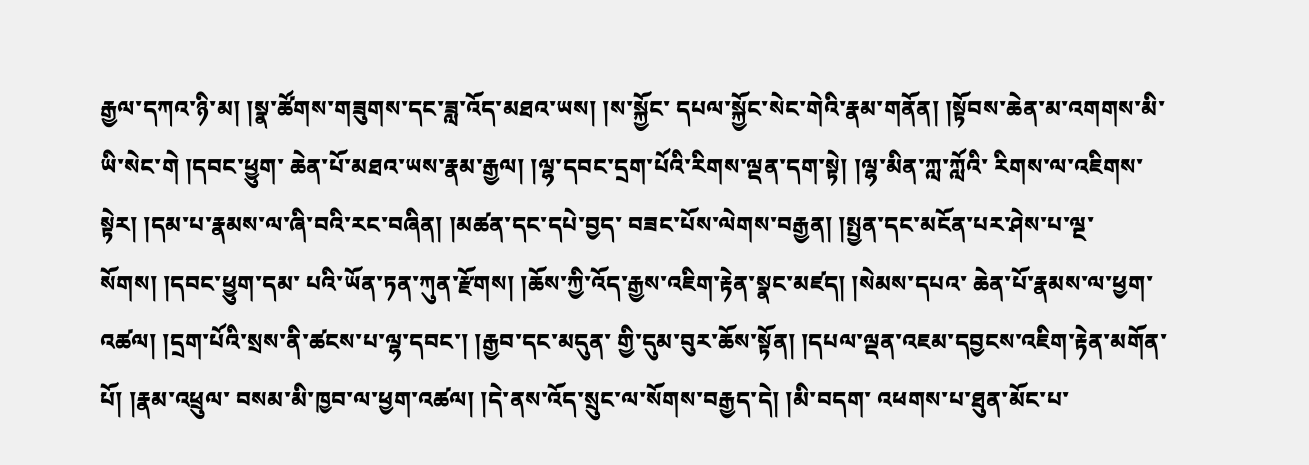རྒྱལ་དཀའ་ཉི་མ། །སྣ་ཚོགས་གཟུགས་དང་ཟླ་འོད་མཐའ་ཡས། །ས་སྐྱོང་ དཔལ་སྐྱོང་སེང་གེའི་རྣམ་གནོན། །སྟོབས་ཆེན་མ་འགགས་མི་ཡི་སེང་གེ །དབང་ཕྱུག་ ཆེན་པོ་མཐའ་ཡས་རྣམ་རྒྱལ། །ལྷ་དབང་དྲག་པོའི་རིགས་ལྡན་དག་སྟེ། །ལྷ་མིན་ཀླ་ཀློའི་ རིགས་ལ་འཇིགས་སྟེར། །དམ་པ་རྣམས་ལ་ཞི་བའི་རང་བཞིན། །མཚན་དང་དཔེ་བྱད་ བཟང་པོས་ལེགས་བརྒྱན། །སྤྱན་དང་མངོན་པར་ཤེས་པ་ལྔ་སོགས། །དབང་ཕྱུག་དམ་ པའི་ཡོན་ཏན་ཀུན་རྫོགས། །ཆོས་ཀྱི་འོད་རྒྱས་འཇིག་རྟེན་སྣང་མཛད། །སེམས་དཔའ་ ཆེན་པོ་རྣམས་ལ་ཕྱག་འཚལ། །དྲག་པོའི་སྲས་ནི་ཚངས་པ་ལྷ་དབང་། །རྒྱབ་དང་མདུན་ གྱི་དུམ་བུར་ཆོས་སྟོན། །དཔལ་ལྡན་འཇམ་དབྱངས་འཇིག་རྟེན་མགོན་པོ། །རྣམ་འཕྲུལ་ བསམ་མི་ཁྱབ་ལ་ཕྱག་འཚལ། །དེ་ནས་འོད་སྲུང་ལ་སོགས་བརྒྱད་དེ། །མི་བདག་ འཕགས་པ་ཐུན་མོང་པ་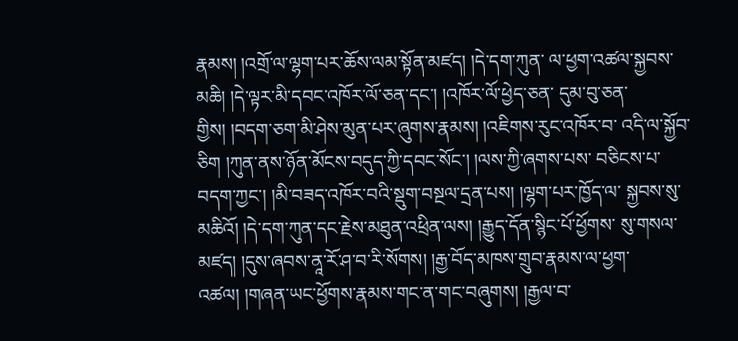རྣམས། །འགྲོ་ལ་ལྷག་པར་ཆོས་ལམ་སྟོན་མཛད། །དེ་དག་ཀུན་ ལ་ཕྱག་འཚལ་སྐྱབས་མཆི། །དེ་ལྟར་མི་དབང་འཁོར་ལོ་ཅན་དང་། །འཁོར་ལོ་ཕྱེད་ཅན་ དུམ་བུ་ཅན་གྱིས། །བདག་ཅག་མི་ཤེས་མུན་པར་ཞུགས་རྣམས། །འཇིགས་རུང་འཁོར་བ་ འདི་ལ་སྐྱོབ་ཅིག །ཀུན་ནས་ཉོན་མོངས་བདུད་ཀྱི་དབང་སོང་། །ལས་ཀྱི་ཞགས་པས་ བཅིངས་པ་བདག་ཀྱང་། །མི་བཟད་འཁོར་བའི་སྡུག་བསྔལ་དྲན་པས། །ལྷག་པར་ཁྱོད་ལ་ སྐྱབས་སུ་མཆིའོ། །དེ་དག་ཀུན་དང་རྗེས་མཐུན་འཕྲིན་ལས། །རྒྱུད་དོན་སྙིང་པོ་ཕྱོགས་ སུ་གསལ་མཛད། །དུས་ཞབས་ནཱ་རོ་ཤ་བ་རི་སོགས། །རྒྱ་བོད་མཁས་གྲུབ་རྣམས་ལ་ཕྱག་ འཚལ། །གཞན་ཡང་ཕྱོགས་རྣམས་གང་ན་གང་བཞུགས། །རྒྱལ་བ་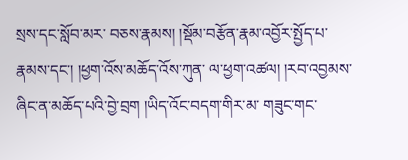སྲས་དང་སློབ་མར་ བཅས་རྣམས། །སྡོམ་བརྩོན་རྣམ་འབྱོར་སྤྱོད་པ་རྣམས་དང་། །ཕྱག་འོས་མཆོད་འོས་ཀུན་ ལ་ཕྱག་འཚལ། །རབ་འབྱམས་ཞིང་ན་མཆོད་པའི་བྱེ་བྲག །ཡིད་འོང་བདག་གིར་མ་ གཟུང་གང་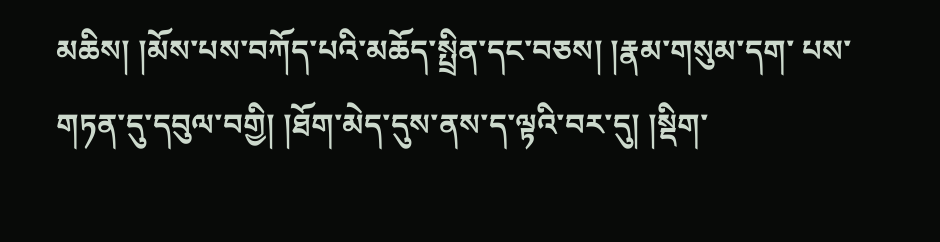མཆིས། །མོས་པས་བཀོད་པའི་མཆོད་སྤྲིན་དང་བཅས། །རྣམ་གསུམ་དག་ པས་གཏན་དུ་དབུལ་བགྱི། །ཐོག་མེད་དུས་ནས་ད་ལྟའི་བར་དུ། །སྡིག་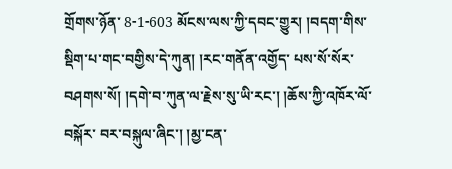གྲོགས་ཉོན་ 8-1-603 མོངས་ལས་ཀྱི་དབང་གྱུར། །བདག་གིས་སྡིག་པ་གང་བགྱིས་དེ་ཀུན། །རང་གནོན་འགྱོད་ པས་སོ་སོར་བཤགས་སོ། །དགེ་བ་ཀུན་ལ་རྗེས་སུ་ཡི་རང་། །ཆོས་ཀྱི་འཁོར་ལོ་བསྐོར་ བར་བསྐུལ་ཞིང་། །མྱ་ངན་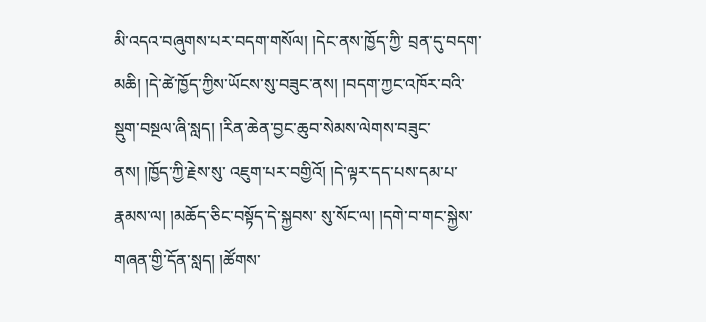མི་འདའ་བཞུགས་པར་བདག་གསོལ། །དེང་ནས་ཁྱོད་ཀྱི་ བྲན་དུ་བདག་མཆི། །དེ་ཚེ་ཁྱོད་ཀྱིས་ཡོངས་སུ་བཟུང་ནས། །བདག་ཀྱང་འཁོར་བའི་ སྡུག་བསྔལ་ཞི་སླད། །རིན་ཆེན་བྱང་ཆུབ་སེམས་ལེགས་བཟུང་ནས། །ཁྱོད་ཀྱི་རྗེས་སུ་ འཇུག་པར་བགྱིའོ། །དེ་ལྟར་དད་པས་དམ་པ་རྣམས་ལ། །མཆོད་ཅིང་བསྟོད་དེ་སྐྱབས་ སུ་སོང་ལ། །དགེ་བ་གང་སྐྱེས་གཞན་གྱི་དོན་སླད། །ཚོགས་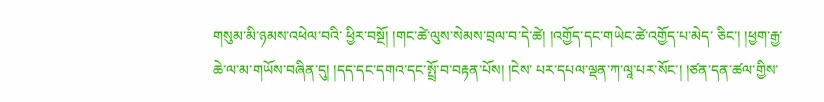གསུམ་མི་ཉམས་འཕེལ་བའི་ ཕྱིར་བསྔོ། །གང་ཚེ་ལུས་སེམས་བྲལ་བ་དེ་ཚེ། །འགྱོད་དང་གཡེང་ཚེ་འགྱོད་པ་མེད་ ཅིང་། །ཕྱག་རྒྱ་ཆེ་ལ་མ་གཡོས་བཞིན་དུ། །དད་དང་དགའ་དང་སྤྲོ་བ་བརྟན་པོས། །ངེས་ པར་དཔལ་ལྡན་ཀ་ལཱ་པར་སོང་། །ཙན་དན་ཚལ་གྱིས་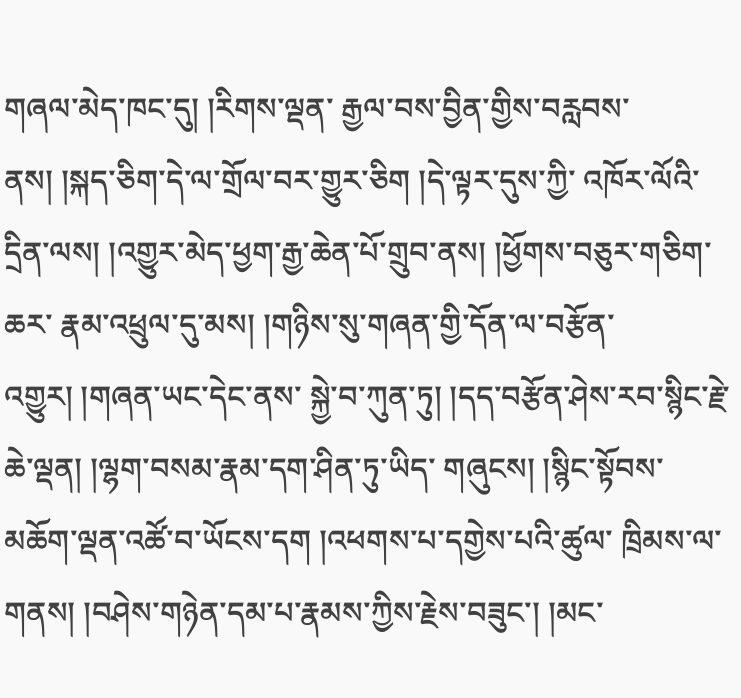གཞལ་མེད་ཁང་དུ། །རིགས་ལྡན་ རྒྱལ་བས་བྱིན་གྱིས་བརླབས་ནས། །སྐད་ཅིག་དེ་ལ་གྲོལ་བར་གྱུར་ཅིག །དེ་ལྟར་དུས་ཀྱི་ འཁོར་ལོའི་དྲིན་ལས། །འགྱུར་མེད་ཕྱག་རྒྱ་ཆེན་པོ་གྲུབ་ནས། །ཕྱོགས་བཅུར་གཅིག་ཆར་ རྣམ་འཕྲུལ་དུ་མས། །གཉིས་སུ་གཞན་གྱི་དོན་ལ་བརྩོན་འགྱུར། །གཞན་ཡང་དེང་ནས་ སྐྱེ་བ་ཀུན་ཏུ། །དད་བརྩོན་ཤེས་རབ་སྙིང་རྗེ་ཆེ་ལྡན། །ལྷག་བསམ་རྣམ་དག་ཤིན་ཏུ་ཡིད་ གཞུངས། །སྙིང་སྟོབས་མཆོག་ལྡན་འཚོ་བ་ཡོངས་དག །འཕགས་པ་དགྱེས་པའི་ཚུལ་ ཁྲིམས་ལ་གནས། །བཤེས་གཉེན་དམ་པ་རྣམས་ཀྱིས་རྗེས་བཟུང་། །མང་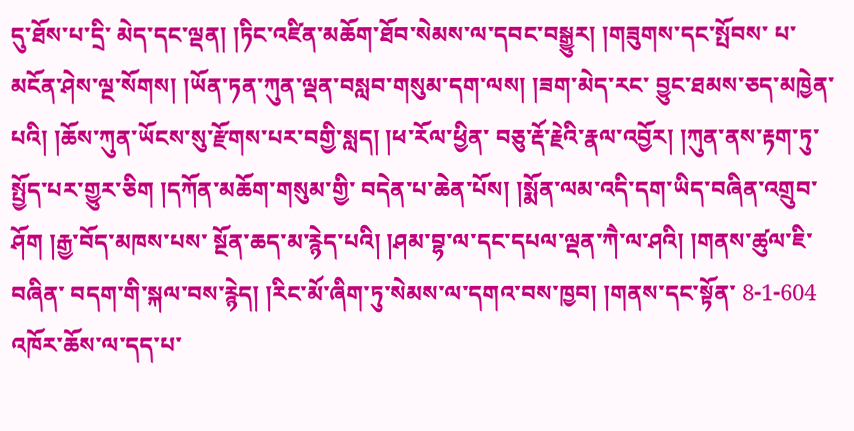དུ་ཐོས་པ་དྲི་ མེད་དང་ལྡན། །ཏིང་འཛིན་མཆོག་ཐོབ་སེམས་ལ་དབང་བསྒྱུར། །གཟུགས་དང་སྤོབས་ པ་མངོན་ཤེས་ལྔ་སོགས། །ཡོན་ཏན་ཀུན་ལྡན་བསླབ་གསུམ་དག་ལས། །ཟག་མེད་རང་ བྱུང་ཐམས་ཅད་མཁྱེན་པའི། །ཆོས་ཀུན་ཡོངས་སུ་རྫོགས་པར་བགྱི་སླད། །ཕ་རོལ་ཕྱིན་ བཅུ་རྡོ་རྗེའི་རྣལ་འབྱོར། །ཀུན་ནས་རྟག་ཏུ་སྤྱོད་པར་གྱུར་ཅིག །དཀོན་མཆོག་གསུམ་གྱི་ བདེན་པ་ཆེན་པོས། །སྨོན་ལམ་འདི་དག་ཡིད་བཞིན་འགྲུབ་ཤོག །རྒྱ་བོད་མཁས་པས་ སྔོན་ཆད་མ་རྙེད་པའི། །ཤམ་བྷ་ལ་དང་དཔལ་ལྡན་ཀཻ་ལ་ཤའི། །གནས་ཚུལ་ཇི་བཞིན་ བདག་གི་སྐལ་བས་རྙེད། །རིང་མོ་ཞིག་ཏུ་སེམས་ལ་དགའ་བས་ཁྱབ། །གནས་དང་སྟོན་ 8-1-604 འཁོར་ཆོས་ལ་དད་པ་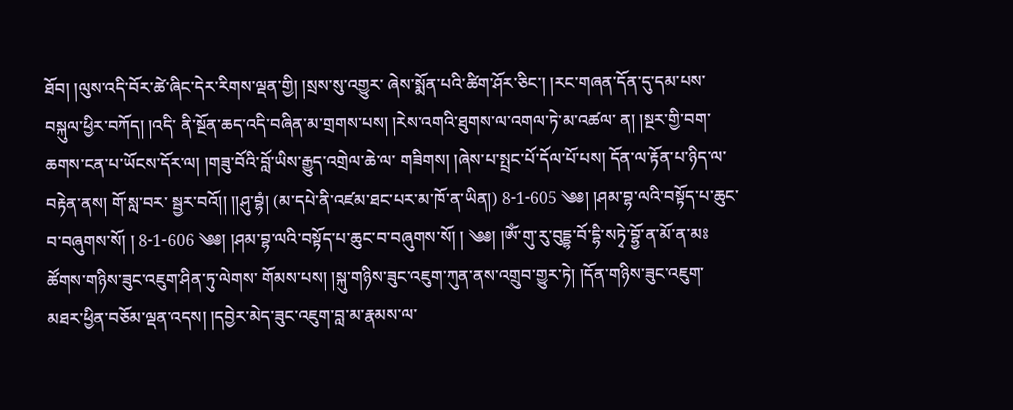ཐོབ། །ལུས་འདི་བོར་ཚེ་ཞིང་དེར་རིགས་ལྡན་གྱི། །སྲས་སུ་འགྱུར་ ཞེས་སྨོན་པའི་ཚིག་ཤོར་ཅིང་། །རང་གཞན་དོན་དུ་དམ་པས་བསྐུལ་ཕྱིར་བཀོད། །འདི་ ནི་སྔོན་ཆད་འདི་བཞིན་མ་གྲགས་པས། །རེས་འགའི་ཐུགས་ལ་འགལ་ཏེ་མ་འཚལ་ ན། །སྔར་གྱི་བག་ཆགས་ངན་པ་ཡོངས་དོར་ལ། །གཟུ་བོའི་བློ་ཡིས་རྒྱུད་འགྲེལ་ཆེ་ལ་ གཟིགས། །ཞེས་པ་སྤྲང་པོ་དོལ་པོ་པས། དོན་ལ་རྟོན་པ་ཉིད་ལ་བརྟེན་ནས། གོ་སླ་བར་ སྦྱར་བའོ།། །།ཤུ་བྷཾ། (མ་དཔེ་ནི་འཛམ་ཐང་པར་མ་ཁོ་ན་ཡིན།) 8-1-605 ༄༅། །ཤམ་བྷ་ལའི་བསྟོད་པ་ཆུང་བ་བཞུགས་སོ། ། 8-1-606 ༄༅། །ཤམ་བྷ་ལའི་བསྟོད་པ་ཆུང་བ་བཞུགས་སོ། ། ༄༅། །ཨོཾ་གུ་རུ་བུདྡྷ་བོ་དྷི་སཏྭེ་བྷྱོ་ན་མོ་ན་མཿ ཚོགས་གཉིས་ཟུང་འཇུག་ཤིན་ཏུ་ལེགས་ གོམས་པས། །སྐུ་གཉིས་ཟུང་འཇུག་ཀུན་ནས་འགྲུབ་གྱུར་ཏེ། །དོན་གཉིས་ཟུང་འཇུག་ མཐར་ཕྱིན་བཅོམ་ལྡན་འདས། །དབྱེར་མེད་ཟུང་འཇུག་བླ་མ་རྣམས་ལ་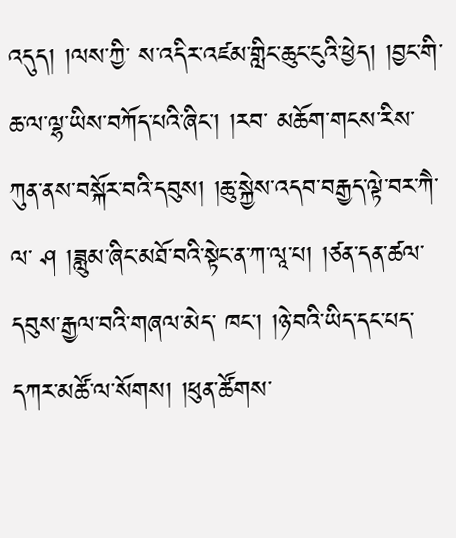འདུད། །ལས་ཀྱི་ ས་འདིར་འཛམ་གླིང་ཆུང་ངུའི་ཕྱེད། །བྱང་གི་ཆ་ལ་ལྷ་ཡིས་བཀོད་པའི་ཞིང་། །རབ་ མཆོག་གངས་རིས་ཀུན་ནས་བསྐོར་བའི་དབུས། །ཆུ་སྐྱེས་འདབ་བརྒྱད་ལྟེ་བར་ཀཻ་ལ་ ཤ །ཟླུམ་ཞིང་མཐོ་བའི་སྟེང་ན་ཀ་ལཱ་པ། །ཙན་དན་ཚལ་དབུས་རྒྱལ་བའི་གཞལ་མེད་ ཁང་། །ཉེ་བའི་ཡིད་དང་པད་དཀར་མཚོ་ལ་སོགས། །ཕུན་ཚོགས་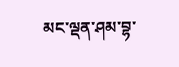མང་ལྡན་ཤམ་བྷ་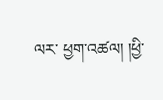ལར་ ཕྱག་འཚལ། །ཕྱི་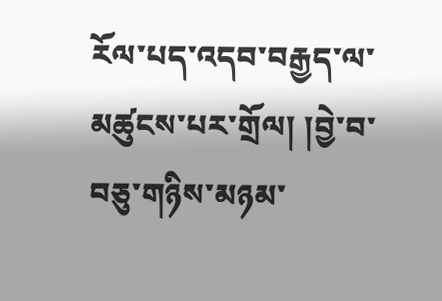རོལ་པད་འདབ་བརྒྱད་ལ་མཚུངས་པར་གྲོལ། །བྱེ་བ་བཅུ་གཉིས་མཉམ་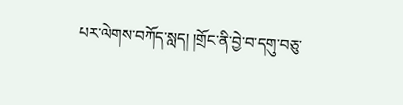པར་ལེགས་བཀོད་སླད། །གྲོང་ནི་བྱེ་བ་དགུ་བཅུ་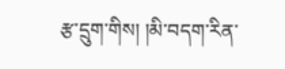རྩ་དྲུག་གིས། །མི་བདག་རིན་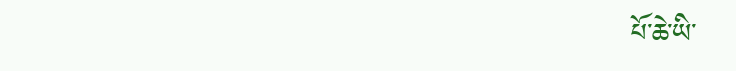པོ་ཆེ་ཡི་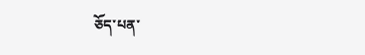ཅོད་པན་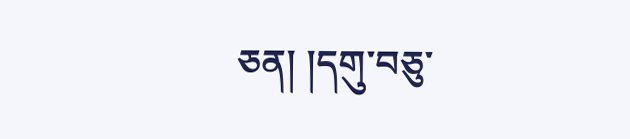ཅན། །དགུ་བཅུ་